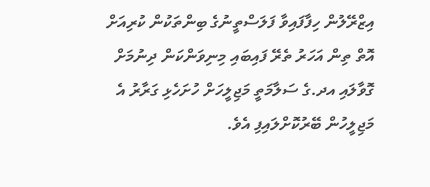އިޒްރޭލުން ހިފާފައިވާ ފަލަސްތީނުގެ ބިންތަކުން ކުރިއަށް އޮތް ތިން އަހަރު ތެރޭ ފައިބައި މިނިވަންކަން ދިނުމަށް ގޮވާލައި އދ.ގެ ސަލާމަތީ މަޖިލީހަށް ހުށަހެޅި ގަރާރު އެ މަޖިލީހުން ބޭރުކޮށްލައިފި އެވެ.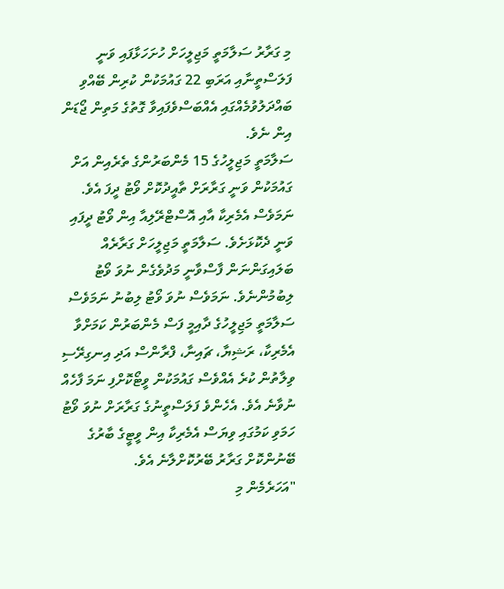މި ގަރާރު ސަލާމަތީ މަޖިލީހަށް ހުށަހަޅާފައި ވަނީ ފަލަސްތީނާއި އަރަބި 22 ގައުމަކުން ކުރިން ބޭއްވި ބައްދަލުވުމެއްގައި އެއްބަސްވެފައިވާ ގޮތުގެ މަތިން ޖޯޑަން އިން ނެވެ.
ސަލާމަތީ މަޖިލީހުގެ 15 މެންބަރުންގެ ތެރެއިން އަށް ގައުމަކުން ވަނީ ގަރާރަށް ތާއީދުކޮށް ވޯޓު ދީފަ އެވެ. ނަމަވެސް އެމެރިކާ އާއި އޮސްޓްރޭލިއާ އިން ވޯޓު ދީފައި ވަނީ ދެކޮޅަށެވެ. ސަލާމަތީ މަޖިލީހަށް ގަރާރެއް ބަލައިގަންނަން ފާސްވާނީ މަދުވެގެން ނުވަ ވޯޓު ލިބުމުންނެވެ. ނަމަވެސް ނުވަ ވޯޓު ލިބުނު ނަމަވެސް ސަލާމަތީ މަޖިލީހުގެ ދާއިމީ ފަސް މެންބަރުން ކަމަށްވާ އެމެރިކާ، ރަޝިޔާ، ޗައިނާ، ފްރާންސް އަދި އިނގިރޭސި ވިލާތުން ކުރެ އެއްވެސް ގައުމަކުން ވީޓޯކޮށްފި ނަމަ ފާހެއް ނުވާނެ އެވެ. އެހެންވެ ފަލަސްތީނުގެ ގަރާރަށް ނުވަ ވޯޓު ހަމަވި ކަމުގައި ވިޔަސް އެމެރިކާ އިން ވީޓީގެ ބާރުގެ ބޭނުންކޮށް ގަރާރު ބޭރުކޮށްލާނެ އެވެ.
"އަހަރެމެން މި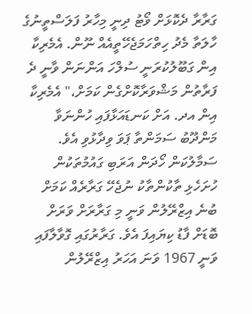ގަރާރާ ދެކޮޅަށް ވޯޓު ދިނީ މިހާރު ފަލަސްތީނުގެ ހާލަތާ މެދު ހިތްހަމަޖެހޭތީއެއް ނޫން. އެމެރިކާ އިން ގަބޫލުކުރަނީ ސުލްހަ އަންނަން ވާނީ ދެ ފަރާތުން މަޝްވަރާކޮށްގެން ކަމަށް،" އެމެރިކާ އިން އދ. އަށް ކަނޑައަޅާފައި ހުންނަވާ މަންދޫބު ސަމަންތާ ޕަވަ ވިދާޅުވި އެވެ.
ސަމާލުކަން ހޯދަން އަރަބި ގައުމުތަކުން ހުށަހެޅި ތާކުންތާކު ނުޖެހޭ ގަރާރެއް ކަމަށް ބުނެ އިޒްރޭލުން ވަނީ މި ގަރާރަށް ވަރަށް ބޮޑަށް ފާޑު ކިޔައިފަ އެވެ. ގަރާރުގައި ގޮވާލާފައި ވަނީ 1967 ވަނަ އަހަރު އިޒްރޭލުން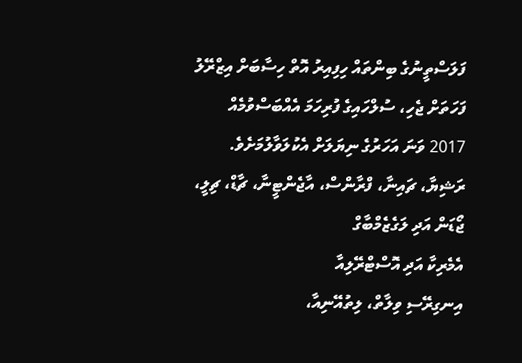ފަލަސްތީނުގެ ބިންތައް ހިފިއިރު އޮތް ހިސާބަށް އިޒްރޭލު ފަހަތަށް ޖެހި، ސުލްހައިގެ ފުރިހަމަ އެއްބަސްވުމެއް 2017 ވަނަ އަހަރުގެ ނިޔަލަށް އެކުލަވާލުމަށެވެ.
ރަޝިޔާ، ޗައިނާ، ފްރާންސް، އާޖެންޓީނާ، ޗާޑް، ޗިލީ، ޖޯޑަން އަދި ލަގެޒެމްބާގް
އެމެރިކާ އަދި އޮސްޓްރޭލިއާ
އިނގިރޭސި ވިލާތް، ލިތުއޭނިއާ،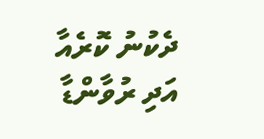ދެކުނު ކޮރެއާ އަދި ރުވާންޑާ